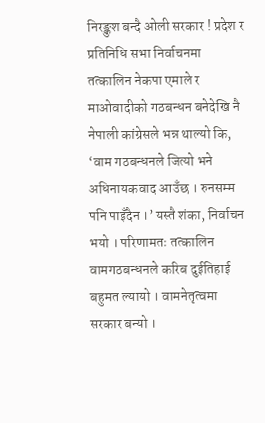निरङ्कुश बन्दै ओली सरकार ! प्रदेश र प्रतिनिधि सभा निर्वाचनमा तत्कालिन नेकपा एमाले र माओवादीको गठबन्धन बनेदेखि नै नेपाली कांग्रेसले भन्न थाल्यो कि, ‘वाम गठबन्धनले जित्यो भने अधिनायकवाद आउँछ । रुनसम्म पनि पाइँदैन ।’ यस्तै शंका, निर्वाचन भयो । परिणामतः तत्कालिन वामगठबन्धनले करिब दुईतिहाई बहुमत ल्यायो । वामनेतृत्वमा सरकार बन्यो ।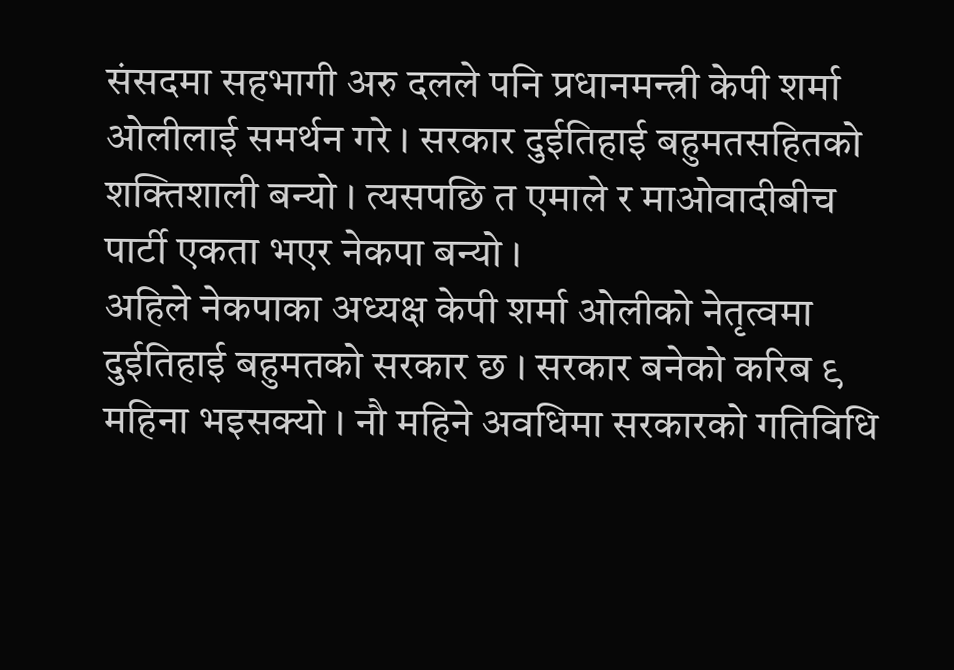संसदमा सहभागी अरु दलले पनि प्रधानमन्त्री केपी शर्मा ओलीलाई समर्थन गरे । सरकार दुईतिहाई बहुमतसहितको शक्तिशाली बन्यो । त्यसपछि त एमाले र माओवादीबीच पार्टी एकता भएर नेकपा बन्यो ।
अहिले नेकपाका अध्यक्ष केपी शर्मा ओलीको नेतृत्वमा दुईतिहाई बहुमतको सरकार छ । सरकार बनेको करिब ९ महिना भइसक्यो । नौ महिने अवधिमा सरकारको गतिविधि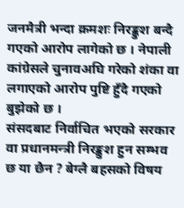जनमैत्री भन्दा क्रमशः निरङ्कुश बन्दै गएको आरोप लागेको छ । नेपाली कांग्रेसले चुनावअघि गरेको शंका वा लगाएको आरोप पुष्टि हुँदै गएको बुझेको छ ।
संसदबाट निर्वाचित भएको सरकार वा प्रधानमन्त्री निरङ्कुश हुन सम्भव छ या छैन ? बेग्लै बहसको विषय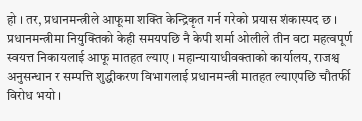हो । तर, प्रधानमन्त्रीले आफूमा शक्ति केन्द्रिकृत गर्न गरेको प्रयास शंकास्पद छ । प्रधानमन्त्रीमा नियुक्तिको केही समयपछि नै केपी शर्मा ओलीले तीन वटा महत्वपूर्ण स्वयत्त निकायलाई आफू मातहत ल्याए । महान्यायाधीवक्ताको कार्यालय, राजश्व अनुसन्धान र सम्पत्ति शुद्धीकरण विभागलाई प्रधानमन्त्री मातहत ल्याएपछि चौतर्फी विरोध भयो ।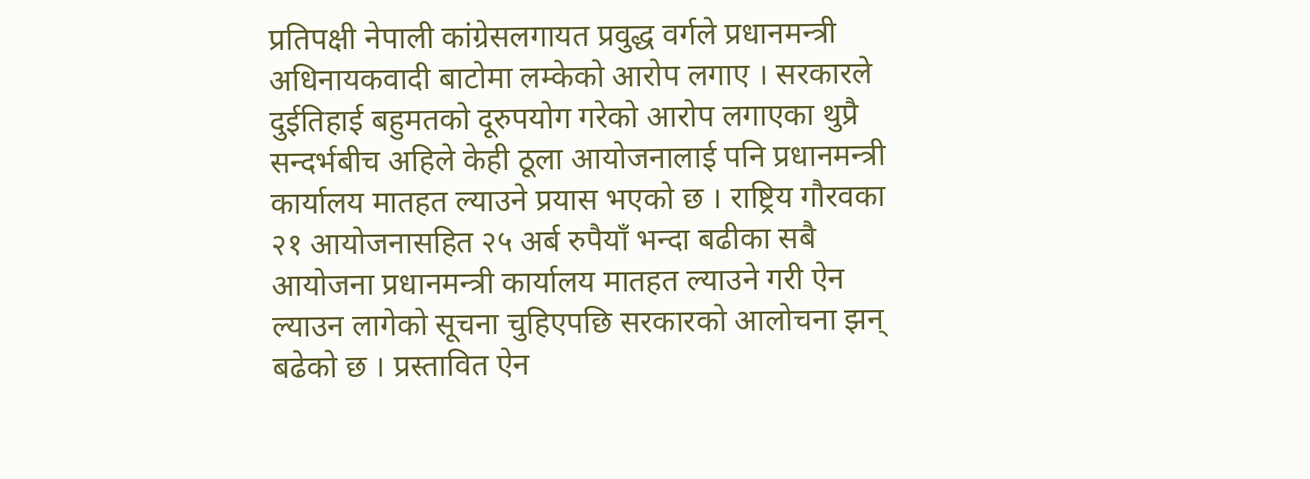प्रतिपक्षी नेपाली कांग्रेसलगायत प्रवुद्ध वर्गले प्रधानमन्त्री अधिनायकवादी बाटोमा लम्केको आरोप लगाए । सरकारले दुईतिहाई बहुमतको दूरुपयोग गरेको आरोप लगाएका थुप्रै सन्दर्भबीच अहिले केही ठूला आयोजनालाई पनि प्रधानमन्त्री कार्यालय मातहत ल्याउने प्रयास भएको छ । राष्ट्रिय गौरवका २१ आयोजनासहित २५ अर्ब रुपैयाँ भन्दा बढीका सबै आयोजना प्रधानमन्त्री कार्यालय मातहत ल्याउने गरी ऐन ल्याउन लागेको सूचना चुहिएपछि सरकारको आलोचना झन् बढेको छ । प्रस्तावित ऐन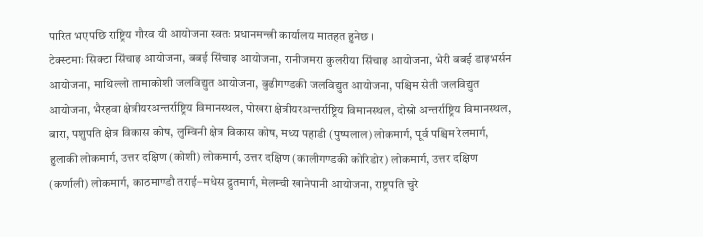पारित भएपछि राष्ट्रिय गौरव यी आयोजना स्वतः प्रधानमन्त्री कार्यालय मातहत हुनेछ ।
टेक्स्टमाः सिक्टा सिंचाइ आयोजना, बबई सिंचाइ आयोजना, रानीजमरा कुलरीया सिंचाइ आयोजना, भेरी बबई डाइभर्सन आयोजना, माथिल्लो तामाकोशी जलविद्युत आयोजना, बुढीगण्डकी जलविद्युत आयोजना, पश्चिम सेती जलविद्युत आयोजना, भैरहवा क्षेत्रीयरअन्तर्राष्ट्रिय विमानस्थल, पोखरा क्षेत्रीयरअन्तर्राष्ट्रिय विमानस्थल, दोस्रो अन्तर्राष्ट्रिय विमानस्थल, बारा, पशुपति क्षेत्र विकास कोष, लुम्विनी क्षेत्र विकास कोष, मध्य पहाडी (पुष्पलाल) लोकमार्ग, पूर्व पश्चिम रेलमार्ग, हुलाकी लोकमार्ग, उत्तर दक्षिण (कोशी) लोकमार्ग, उत्तर दक्षिण (कालीगण्डकी कोरिडोर) लोकमार्ग, उत्तर दक्षिण (कर्णाली) लोकमार्ग, काठमाण्डौ तराई–मधेस द्रुतमार्ग, मेलम्ची खानेपानी आयोजना, राष्ट्रपति चुरे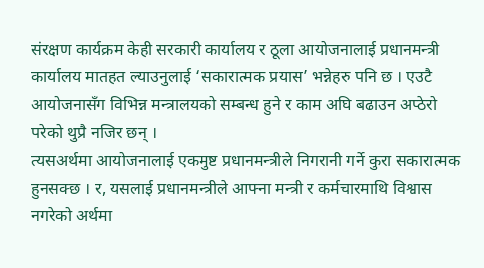संरक्षण कार्यक्रम केही सरकारी कार्यालय र ठूला आयोजनालाई प्रधानमन्त्री कार्यालय मातहत ल्याउनुलाई ‘सकारात्मक प्रयास’ भन्नेहरु पनि छ । एउटै आयोजनासँग विभिन्न मन्त्रालयको सम्बन्ध हुने र काम अघि बढाउन अप्ठेरो परेको थुप्रै नजिर छन् ।
त्यसअर्थमा आयोजनालाई एकमुष्ट प्रधानमन्त्रीले निगरानी गर्ने कुरा सकारात्मक हुनसक्छ । र, यसलाई प्रधानमन्त्रीले आफ्ना मन्त्री र कर्मचारमाथि विश्वास नगरेको अर्थमा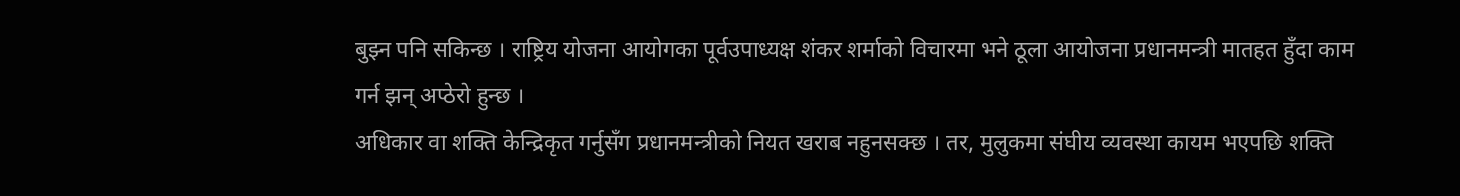बुझ्न पनि सकिन्छ । राष्ट्रिय योजना आयोगका पूर्वउपाध्यक्ष शंकर शर्माको विचारमा भने ठूला आयोजना प्रधानमन्त्री मातहत हुँदा काम गर्न झन् अप्ठेरो हुन्छ ।
अधिकार वा शक्ति केन्द्रिकृत गर्नुसँग प्रधानमन्त्रीको नियत खराब नहुनसक्छ । तर, मुलुकमा संघीय व्यवस्था कायम भएपछि शक्ति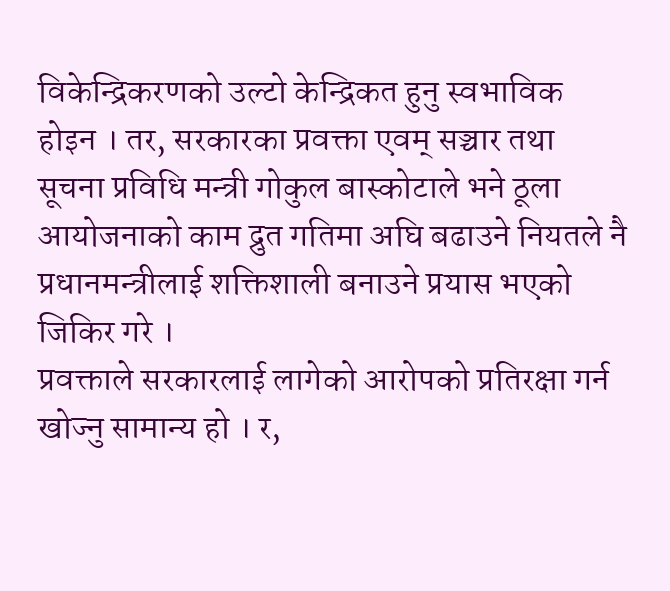विकेन्द्रिकरणको उल्टो केन्द्रिकत हुनु स्वभाविक होइन । तर, सरकारका प्रवक्ता एवम् सञ्चार तथा सूचना प्रविधि मन्त्री गोकुल बास्कोटाले भने ठूला आयोजनाको काम द्रुत गतिमा अघि बढाउने नियतले नै प्रधानमन्त्रीलाई शक्तिशाली बनाउने प्रयास भएको जिकिर गरे ।
प्रवक्ताले सरकारलाई लागेको आरोपको प्रतिरक्षा गर्न खोज्नु सामान्य हो । र,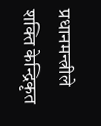प्रधानमन्त्रीले शक्ति केन्द्रिकृत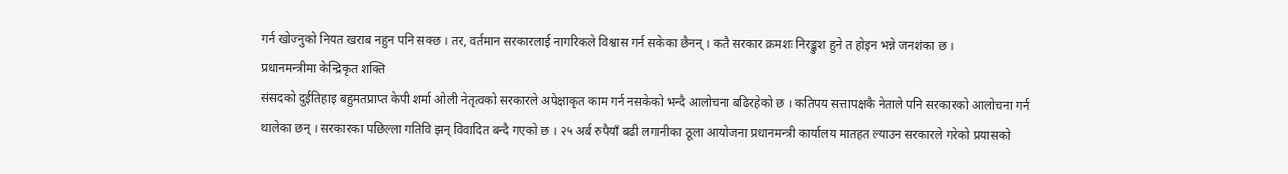गर्न खोज्नुको नियत खराब नहुन पनि सक्छ । तर, वर्तमान सरकारलाई नागरिकले विश्वास गर्न सकेका छैनन् । कतै सरकार क्रमशः निरङ्कुश हुने त होइन भन्ने जनशंका छ ।
प्रधानमन्त्रीमा केन्द्रिकृत शक्ति
संसदको दुईतिहाइ बहुमतप्राप्त केपी शर्मा ओली नेतृत्वको सरकारले अपेक्षाकृत काम गर्न नसकेको भन्दै आलोचना बढिरहेको छ । कतिपय सत्तापक्षकै नेताले पनि सरकारको आलोचना गर्न थालेका छन् । सरकारका पछिल्ला गतिवि झन् विवादित बन्दै गएको छ । २५ अर्ब रुपैयाँ बढी लगानीका ठूला आयोजना प्रधानमन्त्री कार्यालय मातहत ल्याउन सरकारले गरेको प्रयासको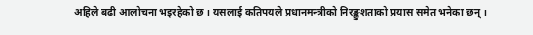अहिले बढी आलोचना भइरहेको छ । यसलाई कतिपयले प्रधानमन्त्रीको निरङ्कुशताको प्रयास समेत भनेका छन् ।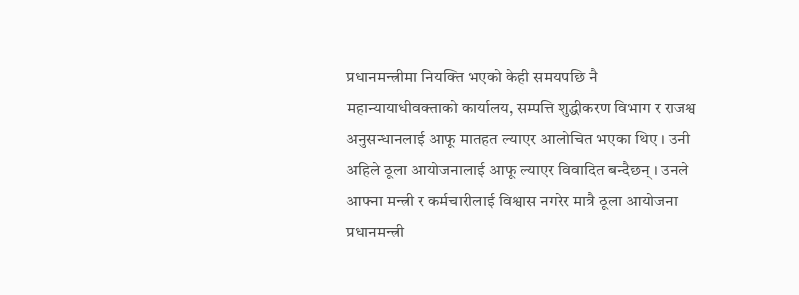प्रधानमन्त्रीमा नियक्ति भएको केही समयपछि नै महान्यायाधीवक्ताको कार्यालय, सम्पत्ति शुद्धीकरण विभाग र राजश्व अनुसन्धानलाई आफू मातहत ल्याएर आलोचित भएका थिए । उनी अहिले ठूला आयोजनालाई आफू ल्याएर विवादित बन्दैछन् । उनले आफ्ना मन्त्री र कर्मचारीलाई विश्वास नगरेर मात्रै ठूला आयोजना प्रधानमन्त्री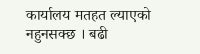कार्यालय मतहत ल्याएको नहुनसक्छ । बढी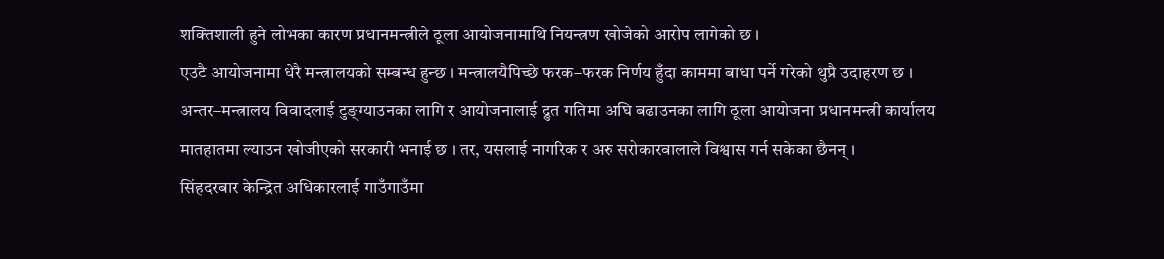शक्तिशाली हुने लोभका कारण प्रधानमन्त्रीले ठूला आयोजनामाथि नियन्त्रण खोजेको आरोप लागेको छ ।
एउटै आयोजनामा धेरै मन्त्रालयको सम्बन्ध हुन्छ । मन्त्रालयैपिच्छे फरक–फरक निर्णय हुँदा काममा बाधा पर्ने गरेको थुप्रै उदाहरण छ । अन्तर–मन्त्रालय विवादलाई टुङ्ग्याउनका लागि र आयोजनालाई द्रुत गतिमा अघि बढाउनका लागि ठूला आयोजना प्रधानमन्त्री कार्यालय मातहातमा ल्याउन खोजीएको सरकारी भनाई छ । तर, यसलाई नागरिक र अरु सरोकारवालाले विश्वास गर्न सकेका छैनन् ।
सिंहदरबार केन्द्रित अधिकारलाई गाउँगाउँमा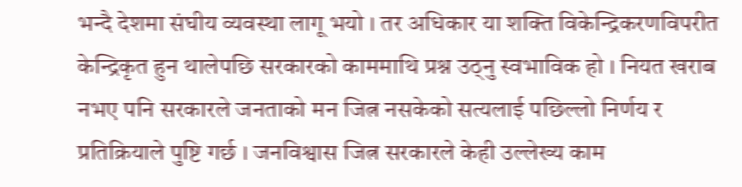भन्दै देशमा संघीय व्यवस्था लागू भयो । तर अधिकार या शक्ति विकेन्द्रिकरणविपरीत केन्द्रिकृत हुन थालेपछि सरकारको काममाथि प्रश्न उठ्नु स्वभाविक हो । नियत खराब नभए पनि सरकारले जनताको मन जित्न नसकेको सत्यलाई पछिल्लो निर्णय र प्रतिक्रियाले पुष्टि गर्छ । जनविश्वास जित्न सरकारले केही उल्लेख्य काम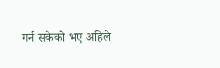गर्न सकेको भए अहिले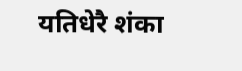यतिधेरै शंका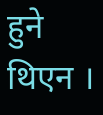हुने थिएन ।